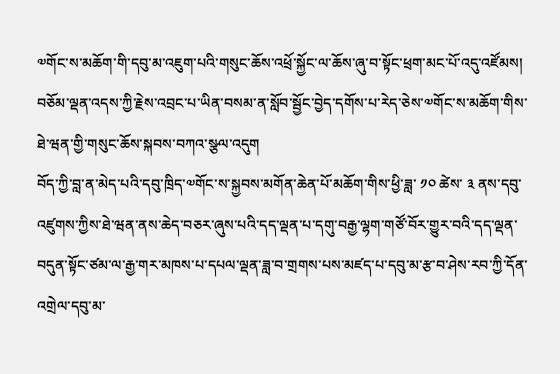༧གོང་ས་མཆོག་གི་དབུ་མ་འཇུག་པའི་གསུང་ཆོས་འཕྲོ་སྐྱོང་ལ་ཆོས་ཞུ་བ་སྟོང་ཕྲག་མང་པོ་འདུ་འཛོམས།
བཅོམ་ལྡན་འདས་ཀྱི་རྗེས་འབྲང་པ་ཡིན་བསམ་ན་སློབ་སྦྱོང་བྱེད་དགོས་པ་རེད་ཅེས་༧གོང་ས་མཆོག་གིས་ཐེ་ཝན་གྱི་གསུང་ཆོས་སྐབས་བཀའ་སྩལ་འདུག
བོད་ཀྱི་བླ་ན་མེད་པའི་དབུ་ཁྲིད་༧གོང་ས་སྐྱབས་མགོན་ཆེན་པོ་མཆོག་གིས་ཕྱི་ཟླ་ ༡༠ ཚེས་ ༣ ནས་དབུ་འཛུགས་ཀྱིས་ཐེ་ཝན་ནས་ཆེད་བཅར་ཞུས་པའི་དད་ལྡན་པ་དགུ་བརྒྱ་ལྷག་གཙོ་བོར་གྱུར་བའི་དད་ལྡན་བདུན་སྟོང་ཙམ་ལ་རྒྱ་གར་མཁས་པ་དཔལ་ལྡན་ཟླ་བ་གྲགས་པས་མཛད་པ་དབུ་མ་རྩ་བ་ཤེས་རབ་ཀྱི་དོན་འགྲེལ་དབུ་མ་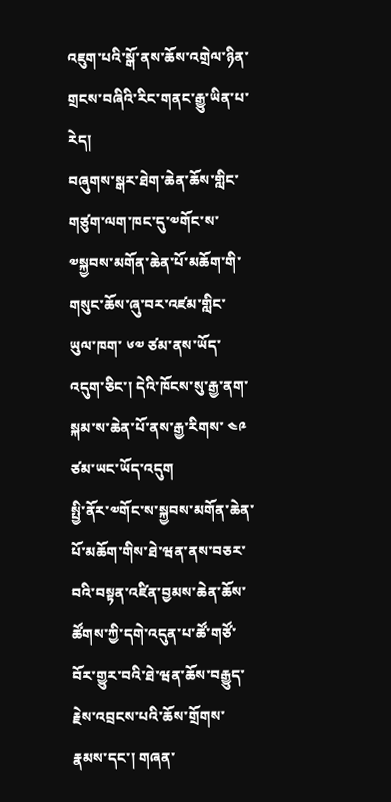འཇུག་པའི་སྒོ་ནས་ཆོས་འགྲེལ་ཉིན་གྲངས་བཞིའི་རིང་གནང་རྒྱུ་ཡིན་པ་རེད།
བཞུགས་སྒར་ཐེག་ཆེན་ཆོས་གླིང་གཙུག་ལག་ཁང་དུ་༧གོང་ས་༧སྐྱབས་མགོན་ཆེན་པོ་མཆོག་གི་གསུང་ཆོས་ཞུ་བར་འཛམ་གླིང་ཡུལ་ཁག་ ༦༧ ཙམ་ནས་ཡོད་འདུག་ཅིང་། དེའི་ཁོངས་སུ་རྒྱ་ནག་སྐམ་ས་ཆེན་པོ་ནས་རྒྱ་རིགས་ ༤༩ ཙམ་ཡང་ཡོད་འདུག
སྤྱི་ནོར་༧གོང་ས་སྐྱབས་མགོན་ཆེན་པོ་མཆོག་གིས་ཐེ་ཝན་ནས་བཅར་བའི་བསྟན་འཛིན་བྱམས་ཆེན་ཆོས་ཚོགས་ཀྱི་དགེ་འདུན་པ་ཚོ་གཙོ་བོར་གྱུར་བའི་ཐེ་ཝན་ཆོས་བརྒྱུད་རྗེས་འབྲངས་པའི་ཆོས་གྲོགས་རྣམས་དང་། གཞན་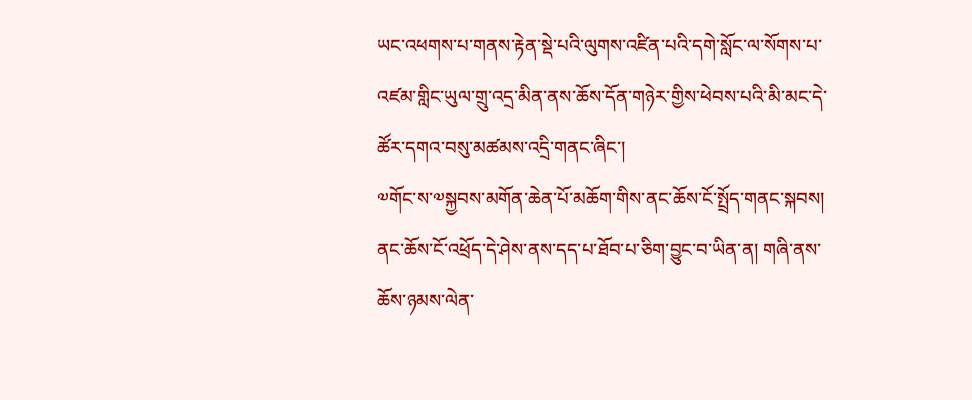ཡང་འཕགས་པ་གནས་རྟེན་སྡེ་པའི་ལུགས་འཛིན་པའི་དགེ་སློང་ལ་སོགས་པ་འཛམ་གླིང་ཡུལ་གྲུ་འདྲ་མིན་ནས་ཆོས་དོན་གཉེར་གྱིས་ཕེབས་པའི་མི་མང་དེ་ཚོར་དགའ་བསུ་མཚམས་འདྲི་གནང་ཞིང་།
༧གོང་ས་༧སྐྱབས་མགོན་ཆེན་པོ་མཆོག་གིས་ནང་ཆོས་ངོ་སྤྲོད་གནང་སྐབས། ནང་ཆོས་ངོ་འཕྲོད་དེ་ཤེས་ནས་དད་པ་ཐོབ་པ་ཅིག་བྱུང་བ་ཡིན་ན། གཞི་ནས་ཆོས་ཉམས་ལེན་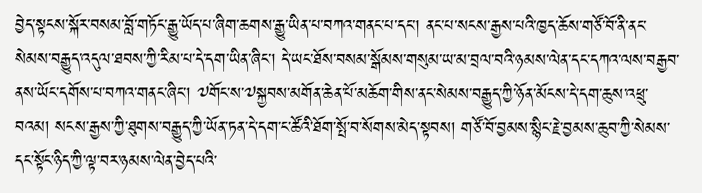བྱེད་སྟངས་སྐོར་བསམ་བློ་གཏོང་རྒྱུ་ཡོད་པ་ཞིག་ཆགས་རྒྱུ་ཡིན་པ་བཀའ་གནང་པ་དང་། ནང་པ་སངས་རྒྱས་པའི་ཁྱད་ཆོས་གཙོ་བོ་ནི་ནང་སེམས་བརྒྱུད་འདུལ་ཐབས་ཀྱི་རིམ་པ་དེ་དག་ཡིན་ཞིང་། དེ་ཡང་ཐོས་བསམ་སྒོམས་གསུམ་ཡ་མ་བྲལ་བའི་ཉམས་ལེན་དང་དཀའ་ལས་བརྒྱབ་ནས་ཡོང་དགོས་པ་བཀའ་གནང་ཞིང་། ༧གོང་ས་༧སྐྱབས་མགོན་ཆེན་པོ་མཆོག་གིས་ནང་སེམས་བརྒྱུད་ཀྱི་ཉོན་མོངས་དེ་དག་ཆུས་འཕྲུ་བའམ། སངས་རྒྱས་ཀྱི་ཐུགས་བརྒྱུད་ཀྱི་ཡོན་ཏན་དེ་དག་ང་ཚོའི་ཐོག་སྤོ་བ་སོགས་མེད་སྟབས། གཙོ་བོ་བྱམས་སྙིང་རྗེ་བྱམས་ཆུབ་ཀྱི་སེམས་དང་སྟོང་ཉིད་ཀྱི་ལྟ་བར་ཉམས་ལེན་བྱེད་པའི་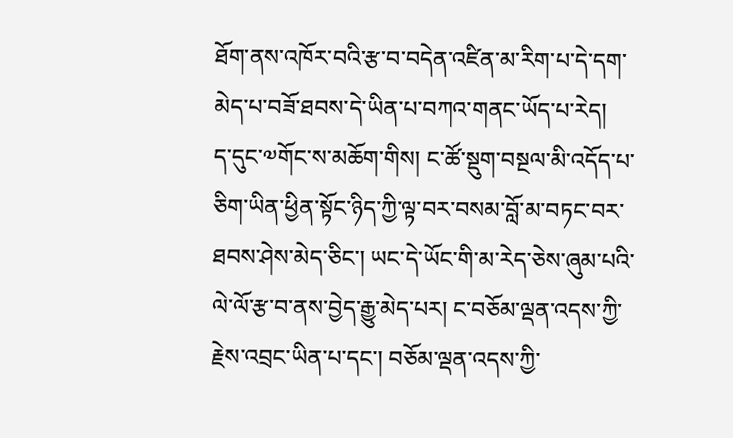ཐོག་ནས་འཁོར་བའི་རྩ་བ་བདེན་འཛིན་མ་རིག་པ་དེ་དག་མེད་པ་བཟོ་ཐབས་དེ་ཡིན་པ་བཀའ་གནང་ཡོད་པ་རེད།
ད་དུང་༧གོང་ས་མཆོག་གིས། ང་ཚོ་སྡུག་བསྔལ་མི་འདོད་པ་ཅིག་ཡིན་ཕྱིན་སྟོང་ཉིད་ཀྱི་ལྟ་བར་བསམ་བློ་མ་བཏང་བར་ཐབས་ཤེས་མེད་ཅིང་། ཡང་དེ་ཡོང་གི་མ་རེད་ཅེས་ཞུམ་པའི་ལེ་ལོ་རྩ་བ་ནས་བྱེད་རྒྱུ་མེད་པར། ང་བཅོམ་ལྡན་འདས་ཀྱི་རྗེས་འབྲང་ཡིན་པ་དང་། བཅོམ་ལྡན་འདས་ཀྱི་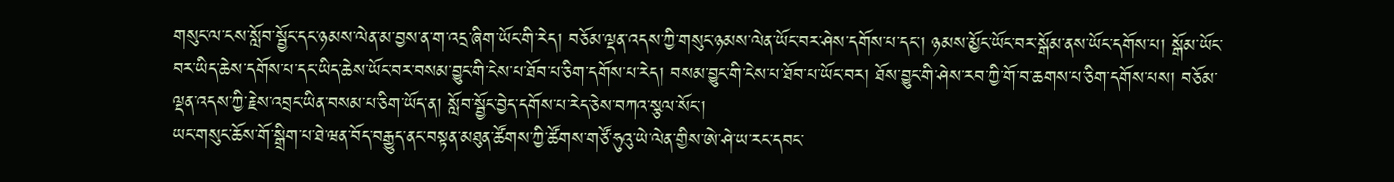གསུང་ལ་ངས་སློབ་སྦྱོང་དང་ཉམས་ལེན་མ་བྱས་ན་ག་འདྲ་ཞིག་ཡོང་གི་རེད། བཅོམ་ལྡན་འདས་ཀྱི་གསུང་ཉམས་ལེན་ཡོང་བར་ཤེས་དགོས་པ་དང་། ཉམས་མྱོང་ཡོང་བར་སྒོམ་ནས་ཡོང་དགོས་པ། སྒོམ་ཡོང་བར་ཡིད་ཆེས་དགོས་པ་དང་ཡིད་ཆེས་ཡོང་བར་བསམ་བྱུང་གི་ངེས་པ་ཐོབ་པ་ཅིག་དགོས་པ་རེད། བསམ་བྱུང་གི་ངེས་པ་ཐོབ་པ་ཡོང་བར། ཐོས་བྱུང་གི་ཤེས་རབ་ཀྱི་གོ་བ་ཆགས་པ་ཅིག་དགོས་པས། བཅོམ་ལྡན་འདས་ཀྱི་རྗེས་འབྲང་ཡིན་བསམ་པ་ཅིག་ཡོད་ན། སློབ་སྦྱོང་བྱེད་དགོས་པ་རེད་ཅེས་བཀའ་སྩལ་སོང་།
ཡང་གསུང་ཆོས་གོ་སྒྲིག་པ་ཐེ་ཝན་བོད་བརྒྱུད་ནང་བསྟན་མཐུན་ཚོགས་ཀྱི་ཚོགས་གཙོ་ཧུའུ་ཡེ་ལེན་གྱིས་ཨེ་ཤེ་ཡ་རང་དབང་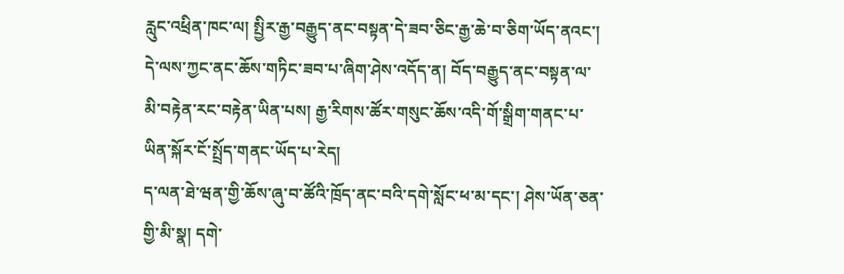རླུང་འཕྲིན་ཁང་ལ། སྤྱིར་རྒྱ་བརྒྱུད་ནང་བསྟན་དེ་ཟབ་ཅིང་རྒྱ་ཆེ་བ་ཅིག་ཡོད་ནའང་། དེ་ལས་ཀྱང་ནང་ཆོས་གཏིང་ཟབ་པ་ཞིག་ཤེས་འདོད་ན། བོད་བརྒྱུད་ནང་བསྟན་ལ་མི་བརྟེན་རང་བརྟེན་ཡིན་པས། རྒྱ་རིགས་ཚོར་གསུང་ཆོས་འདི་གོ་སྒྲིག་གནང་པ་ཡིན་སྐོར་ངོ་སྤྲོད་གནང་ཡོད་པ་རེད།
ད་ལན་ཐེ་ཝན་གྱི་ཆོས་ཞུ་བ་ཚོའི་ཁྲོད་ནང་བའི་དགེ་སློང་ཕ་མ་དང་། ཤེས་ཡོན་ཅན་གྱི་མི་སྣ། དགེ་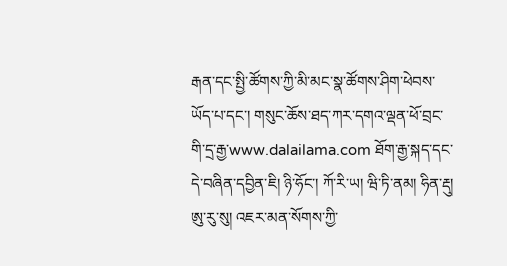རྒན་དང་སྤྱི་ཚོགས་ཀྱི་མི་མང་སྣ་ཚོགས་ཤིག་ཕེབས་ཡོད་པ་དང་། གསུང་ཆོས་ཐད་ཀར་དགའ་ལྡན་ཕོ་བྲང་གི་དྲ་རྒྱ་www.dalailama.com ཐོག་རྒྱ་སྐད་དང་དེ་བཞིན་དབྱིན་ཇི། ཉི་ཧོང་། ཀོ་རི་ཡ། ཝི་ཏི་ནམ། ཧིན་རྡུ། ཨུ་རུ་སུ། འཇར་མན་སོགས་ཀྱི་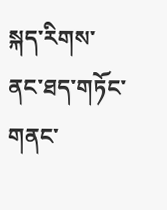སྐད་རིགས་ནང་ཐད་གཏོང་གནང་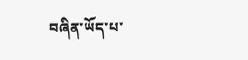བཞིན་ཡོད་པ་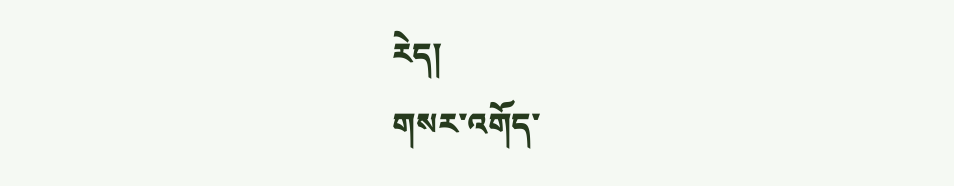རེད།
གསར་འགོད་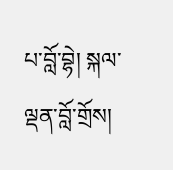པ་བློ་བྷེ། སྐལ་ལྡན་བློ་གྲོས།